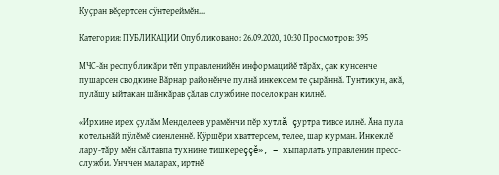Куçран вĕçертсен сÿнтереймĕн...

Категория: ПУБЛИКАЦИИ Опубликовано: 26.09.2020, 10:30 Просмотров: 395

МЧС-ăн республикăри тĕп управленийĕн информацийĕ тăрăх, çак кунсенче пушарсен сводкине Вăрнар районĕнче пулнă инкексем те çырăннă. Тунтикун, акă, пулăшу ыйтакан шăнкăрав çăлав службине поселокран килнĕ.

«Ирхине ирех çулăм Менделеев урамĕнчи пĕр хутлă çуртра тивсе илнĕ. Ăна пула котельнăй пÿлĕмĕ сиенленнĕ. Кÿршĕри хваттерсем, телее, шар курман. Инкеклĕ лару-тăру мĕн сăлтавпа тухнине тишкереççĕ», – хыпарлать управленин пресс-служби. Унччен маларах, иртнĕ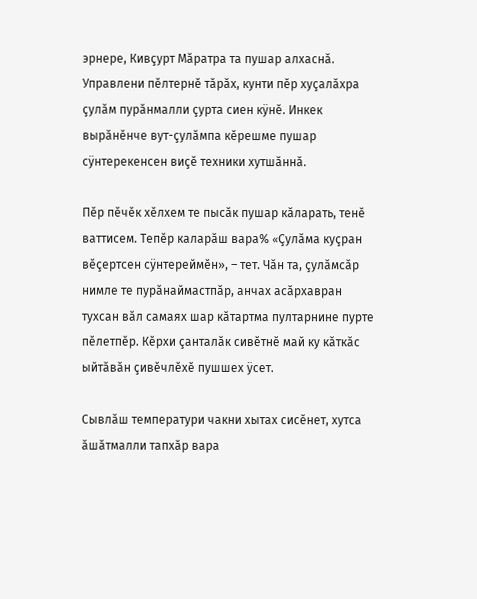эрнере, Кивçурт Мăратра та пушар алхаснă. Управлени пĕлтернĕ тăрăх, кунти пĕр хуçалăхра çулăм пурăнмалли çурта сиен кÿнĕ. Инкек вырăнĕнче вут-çулăмпа кĕрешме пушар сÿнтерекенсен виçĕ техники хутшăннă.

Пĕр пĕчĕк хĕлхем те пысăк пушар кăларать, тенĕ ваттисем. Тепĕр каларăш вара% «Çулăма куçран вĕçертсен сÿнтереймĕн», – тет. Чăн та, çулăмсăр нимле те пурăнаймастпăр, анчах асăрхавран тухсан вăл самаях шар кăтартма пултарнине пурте пĕлетпĕр. Кĕрхи çанталăк сивĕтнĕ май ку кăткăс ыйтăвăн çивĕчлĕхĕ пушшех ÿсет.

Сывлăш температури чакни хытах сисĕнет, хутса ăшăтмалли тапхăр вара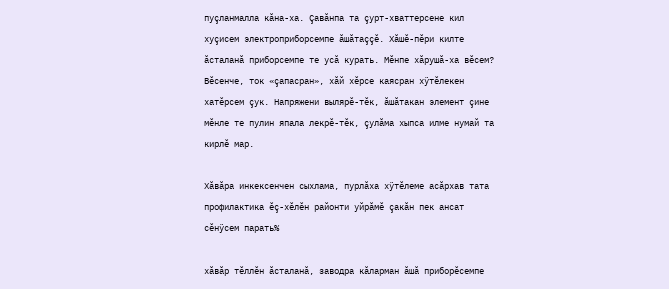пуçланмалла кăна-ха. Çавăнпа та çурт-хваттерсене кил хуçисем электроприборсемпе ăшăтаççĕ. Хăшĕ-пĕри килте ăсталанă приборсемпе те усă курать. Мĕнпе хăрушă-ха вĕсем? Вĕсенче, ток «çапасран», хăй хĕрсе каясран хÿтĕлекен хатĕрсем çук. Напряжени вылярĕ-тĕк, ăшăтакан элемент çине мĕнле те пулин япала лекрĕ-тĕк, çулăма хыпса илме нумай та кирлĕ мар.

Хăвăра инкексенчен сыхлама, пурлăха хÿтĕлеме асăрхав тата профилактика ĕç-хĕлĕн районти уйрăмĕ çакăн пек ансат сĕнÿсем парать%

хăвăр тĕллĕн ăсталанă, заводра кăларман ăшă приборĕсемпе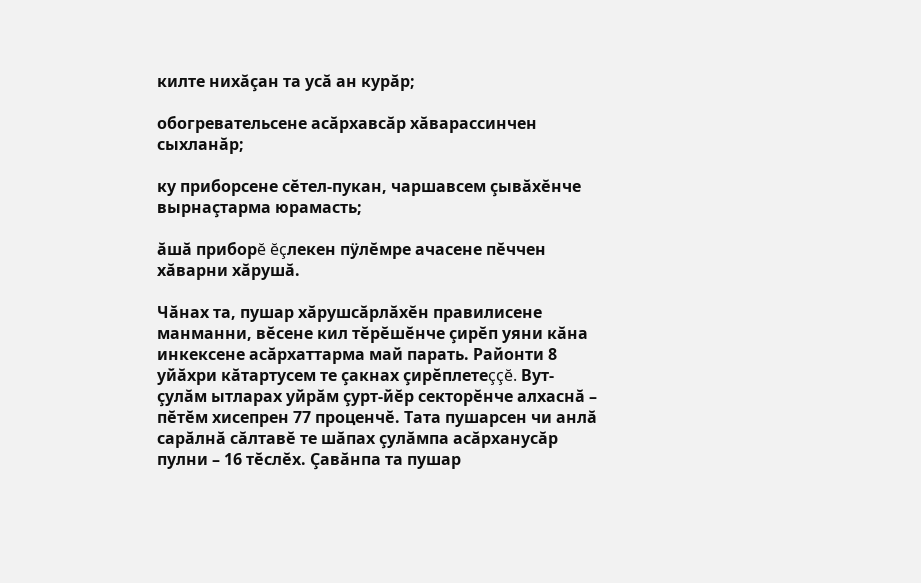килте нихăçан та усă ан курăр;

обогревательсене асăрхавсăр хăварассинчен сыхланăр;

ку приборсене сĕтел-пукан, чаршавсем çывăхĕнче вырнаçтарма юрамасть;

ăшă приборĕ ĕçлекен пÿлĕмре ачасене пĕччен хăварни хăрушă.

Чăнах та, пушар хăрушсăрлăхĕн правилисене манманни, вĕсене кил тĕрĕшĕнче çирĕп уяни кăна инкексене асăрхаттарма май парать. Районти 8 уйăхри кăтартусем те çакнах çирĕплетеççĕ. Вут-çулăм ытларах уйрăм çурт-йĕр секторĕнче алхаснă – пĕтĕм хисепрен 77 проценчĕ. Тата пушарсен чи анлă сарăлнă сăлтавĕ те шăпах çулăмпа асăрханусăр пулни – 16 тĕслĕх. Çавăнпа та пушар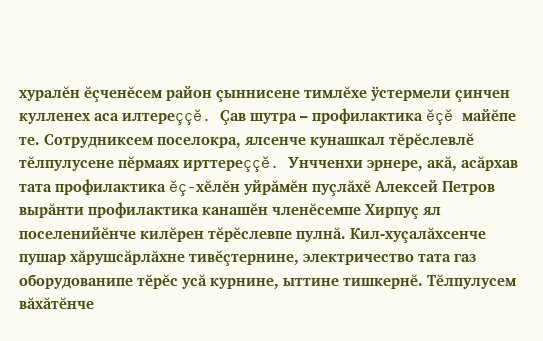хуралĕн ĕçченĕсем район çыннисене тимлĕхе ÿстермели çинчен кулленех аса илтереççĕ. Çав шутра – профилактика ĕçĕ майĕпе те. Сотрудниксем поселокра, ялсенче кунашкал тĕрĕслевлĕ тĕлпулусене пĕрмаях ирттереççĕ. Унчченхи эрнере, акă, асăрхав тата профилактика ĕç-хĕлĕн уйрăмĕн пуçлăхĕ Алексей Петров вырăнти профилактика канашĕн членĕсемпе Хирпуç ял поселенийĕнче килĕрен тĕрĕслевпе пулнă. Кил-хуçалăхсенче пушар хăрушсăрлăхне тивĕçтернине, электричество тата газ оборудованипе тĕрĕс усă курнине, ыттине тишкернĕ. Тĕлпулусем вăхăтĕнче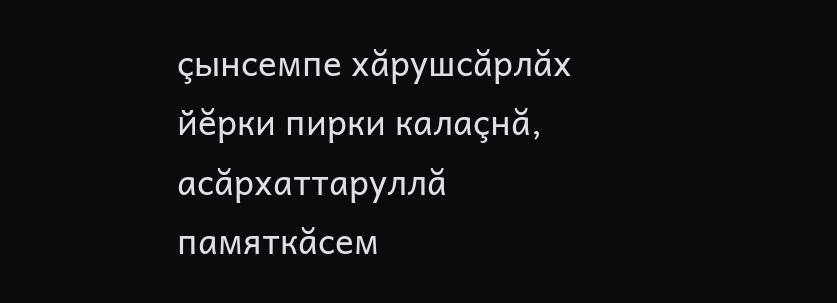çынсемпе хăрушсăрлăх йĕрки пирки калаçнă, асăрхаттаруллă памяткăсем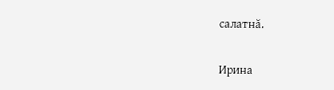салатнă.

Ирина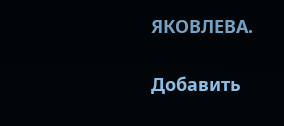ЯКОВЛЕВА.

Добавить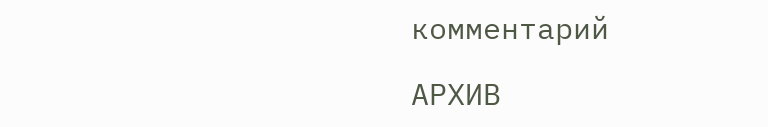комментарий

АРХИВ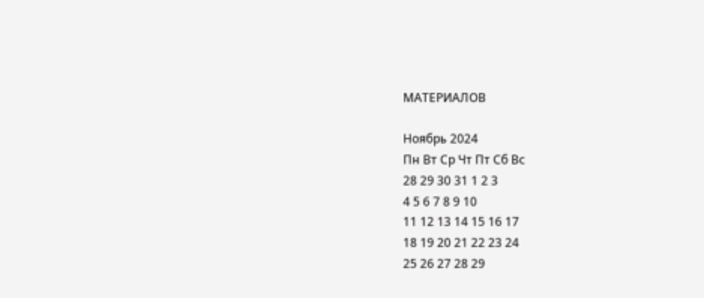МАТЕРИАЛОВ

Ноябрь 2024
Пн Вт Ср Чт Пт Сб Вс
28 29 30 31 1 2 3
4 5 6 7 8 9 10
11 12 13 14 15 16 17
18 19 20 21 22 23 24
25 26 27 28 29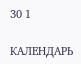30 1

КАЛЕНДАРЬ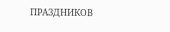ПРАЗДНИКОВ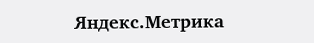Яндекс.Метрика